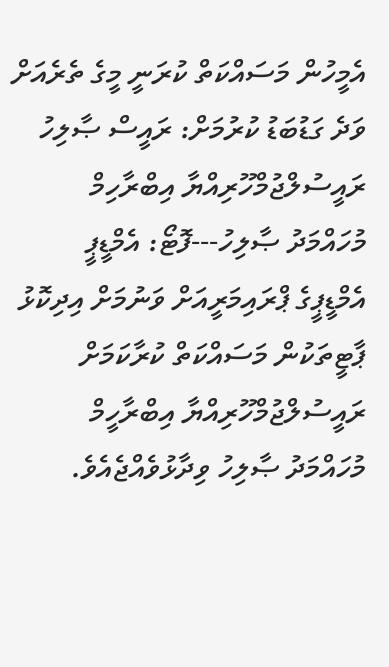އެމީހުން މަސައްކަތް ކުރަނީ މީގެ ތެރެއަށް ވަދެ ގަޑުބަޑު ކުރުމަށް: ރައީސް ޞާލިހު
ރައީސުލްޖުމްހޫރިއްޔާ އިބްރާހިމް މުހައްމަދު ޞާލިހު---ފޮޓޯ: އެމްޑީޕީ
އެމްޑީޕީގެ ޕްރައިމަރީއަށް ވަނުމަށް އިދިކޮޅު ޕާޓީތަކުން މަސައްކަތް ކުރާކަމަށް ރައީސުލްޖުމްހޫރިއްޔާ އިބްރާހީމް މުހައްމަދު ޞާލިހު ވިދާޅުވެއްޖެއެވެ.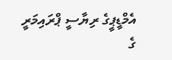އެމްޑީޕީގެ ރިޔާސީ ޕްރައިމަރީ ގެ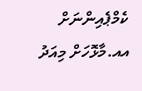ކެމްޕެއިންނަށް އއ.މާޅޮހަށް މިއަދު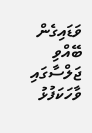ވަޑައިގެން ބޭއްވި ޖަލްސާގައި ވާހަކަފުޅު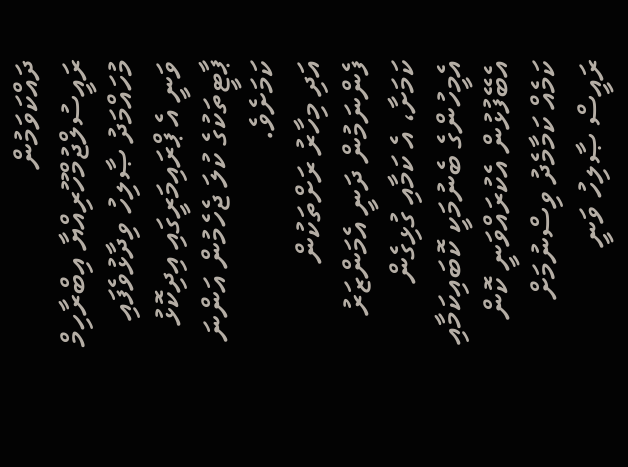ދައްކަވަމުން ރައީސުލްޖުމްހޫރިއްޔާ އިބްރާހިމް މުހައްމަދު ޞާލިހު ވިދާޅުވެފައި ވަނީ އެ ޕްރައިމަރީގައި އިދިކޮޅު ޕާޓީތަކުގެ ކުލަ ޖެހެމުން އަންނަ ކަމަށެވެ.
އަދި މިހާރު ރަށްތަކުން ފެންނަމުން ދަނީ އެމަންޒަރު ކަމަށާ، އެ ކަމާއި ގުޅިގެން އެމީހުންގެ ބެނުމަކީ ކޮބައިކަމާއި އެބޭފުޅުން އެކުރައްވަނީ ކޮން ކަމެއް ކަމާމެދު ވިސްނުމަށް ރައީސް ޞާލިހު ވަނީ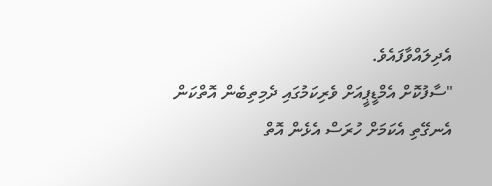އެދިލައްވާފައެވެ.
"ސާފުކޮށް އެމްޑީޕީއަށް ވެރިކަމުގައި ދެމިތިބެން އޮތްކަން އެނގޭތި އެކަމަށް ހުރަސް އެޅެން އޮތް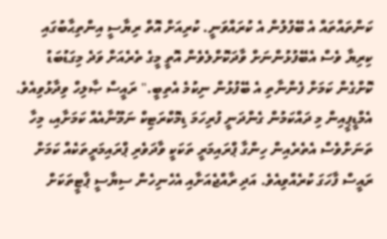ކަންތައްތައް އެ ބޭފުލުން އެ ކުރައްވަނީ. ކުރިއަށް އޮތް ރިޔާސީ އިންތިޙާބުގައި ކިރިޔާ ވެސް އެބޭފުޅުންނަށް ވާދަކޮށްލެވެން އޮތީ މީގެ ތެރެއަށް ވަދެ މިގަޑުބަޑު ކޮށްގެން ކަމަށް ފެންނާތި އެ ބޭފުޅުން ނިކުމެ އެތިބީ." ރައީސް ޞާލިހް ވިދާޅުވިއެވެ.
އެމްޑީޕީއިން މި ދައްކަމުން ގެންދަނީ ފުރިހަމަ ޑިމޮކްރަޓިކް ނަމޫނާއެއް ކަމަށާއި، މިހާ ތަނަށްވެސް އެތެރެއިން ހިންގާ ޕްރައިމަރީ ތަކަކީ ވާދަވެރި ޕްރައިމަރީތަކެއް ކަމަށް ރައީސް ފާހަގަ ކުރެއްވިއެވެ. އަދި ރާއްޖެއަށާއި އެހެނިހެން ސިޔާސީ ޕާޓީތަކަށް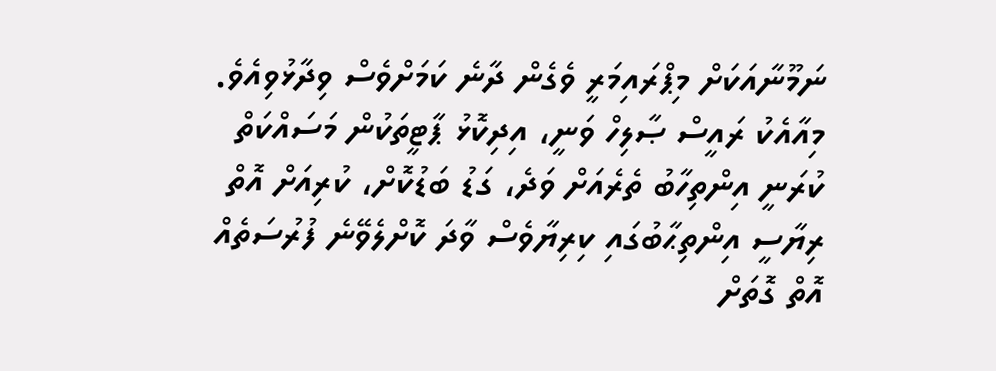ނަމޫނާއަކަށް މިޕްރައިމަރީ ވެގެން ދާނެ ކަމަށްވެސް ވިދާޅުވިއެވެ.
މިއާއެކު ރައީސް ޞާލިހް ވަނީ، އިދިކޮޅު ޕާޓީތަކުން މަސައްކަތް ކުރަނީ އިންތިހާބު ތެރެއަށް ވަދެ، ގަޑު ބަޑުކޮށް، ކުރިއަށް އޮތް ރިޔާސީ އިންތިޙާބުގައި ކިރިޔާވެސް ވާދަ ކޮށްލެވޭނެ ފުރުސަތެއް އޮތް ގޮތަށް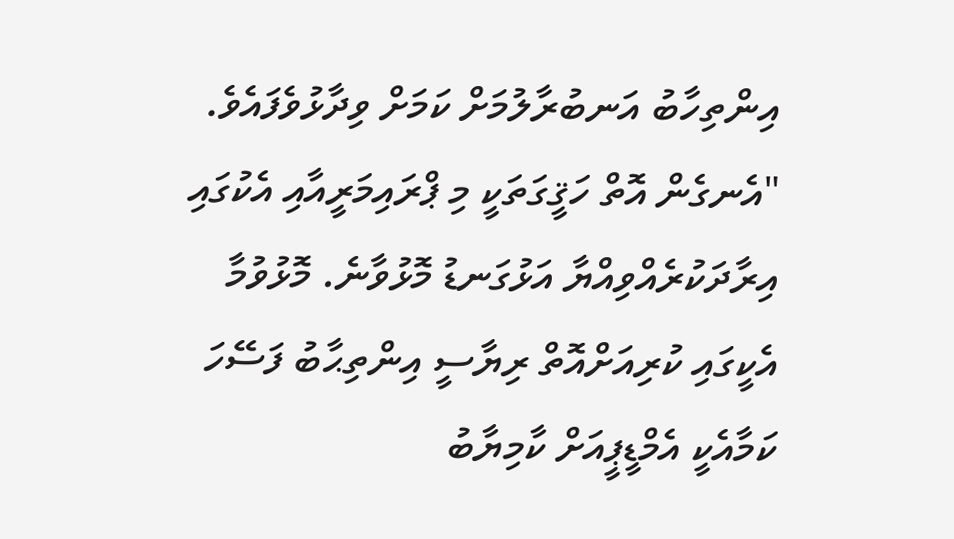އިންތިހާބު އަނބުރާލުމަށް ކަމަށް ވިދާޅުވެފައެވެ.
"އެނގެން އޮތް ހަޤީގަތަކީ މި ޕްރައިމަރީއާއި އެކުގައި އިރާދަކުރެއްވިއްޔާ އަޅުގަނޑު މޮޅުވާނެ. މޮޅުވުމާ އެކީގައި ކުރިއަށްއޮތް ރިޔާސީ އިންތިޙާބު ފަސޭހަ ކަމާއެކީ އެމްޑީޕީއަށް ކާމިޔާބު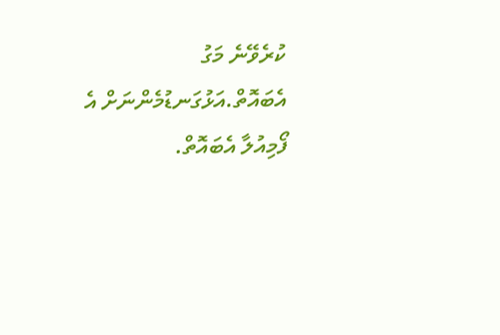ކުރެވޭނެ މަގު އެބައޮތް.އަޅުގަނޑުމެންނަށް އެ ފޯމިއުލާ އެބައޮތް.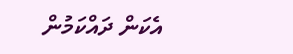އެކަން ދައްކަމުން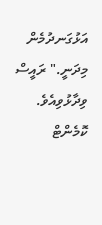އަޅުގަނދުމެން މިދަނީ." ރައީސް ވިދާޅުވިއެވެ.
ކޮމެންޓް